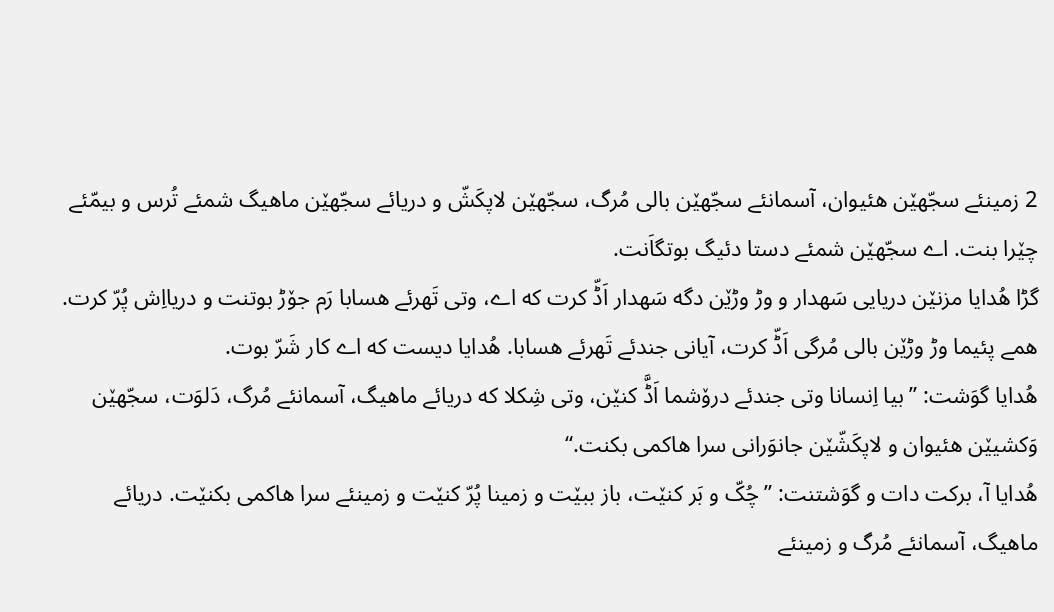2 زمینئے سجّهێن هئیوان، آسمانئے سجّهێن بالی مُرگ، سجّهێن لاپکَشّ و دریائے سجّهێن ماهیگ شمئے تُرس و بیمّئے چێرا بنت. اے سجّهێن شمئے دستا دئیگ بوتگاَنت.
گڑا هُدایا مزنێن دریایی سَهدار و وڑ وڑێن دگه سَهدار اَڈّ کرت که اے، وتی تَهرئے هسابا رَم جۆڑ بوتنت و دریااِش پُرّ کرت. همے پئیما وڑ وڑێن بالی مُرگی اَڈّ کرت، آیانی جندئے تَهرئے هسابا. هُدایا دیست که اے کار شَرّ بوت.
هُدایا گوَشت: ”بیا اِنسانا وتی جندئے درۆشما اَڈَّ کنێن، وتی شِکلا که دریائے ماهیگ، آسمانئے مُرگ، دَلوَت، سجّهێن وَکشیێن هئیوان و لاپکَشّێن جانوَرانی سرا هاکمی بکنت.“
هُدایا آ، برکت دات و گوَشتنت: ”چُکّ و بَر کنێت، باز ببێت و زمینا پُرّ کنێت و زمینئے سرا هاکمی بکنێت. دریائے ماهیگ، آسمانئے مُرگ و زمینئے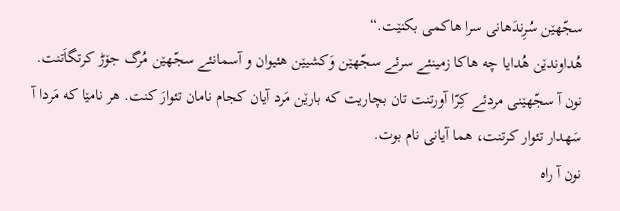سجّهێن سُرِندَهانی سرا هاکمی بکنێت.“
هُداوندێن هُدایا چه هاکا زمینئے سرئے سجّهێن وَکشیێن هئیوان و آسمانئے سجّهێن مُرگ جۆڑ کرتگاَتنت. نون آ سجّهێنی مردئے کِرّا آورتنت تان بچاریت که بارێن مَرد آیان کجام نامان تئوارَ کنت. هر نامێا که مَردا آ سَهدار تئوار کرتنت، هما آیانی نام بوت.
نون آ راه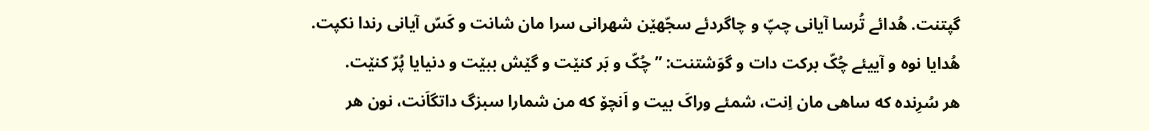گپتنت. هُدائے تُرسا آیانی چپّ و چاگردئے سجّهێن شهرانی سرا مان شانت و کَسّ آیانی رندا نکپت.
هُدایا نوه و آییئے چُکّ برکت دات و گوَشتنت: ”چُکّ و بَر کنێت و گێش ببێت و دنیایا پُرّ کنێت.
هر سُرِنده که ساهی مان اِنت، شمئے وراکَ بیت و اَنچۆ که من شمارا سبزگ داتگاَنت، نون هر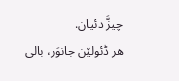چیزَّ دئیان.
هر ڈئولێن جانوَر، بالی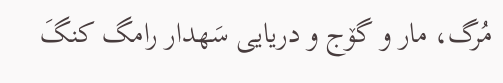مُرگ، مار و گۆج و دریایی سَهدار رامگ کنگَ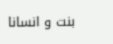بنت و انسانا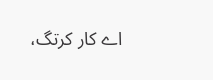اے کار کرتگ،